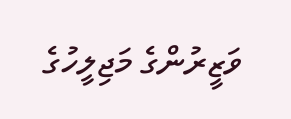ވަޒީރުންގެ މަޖިލީހުގެ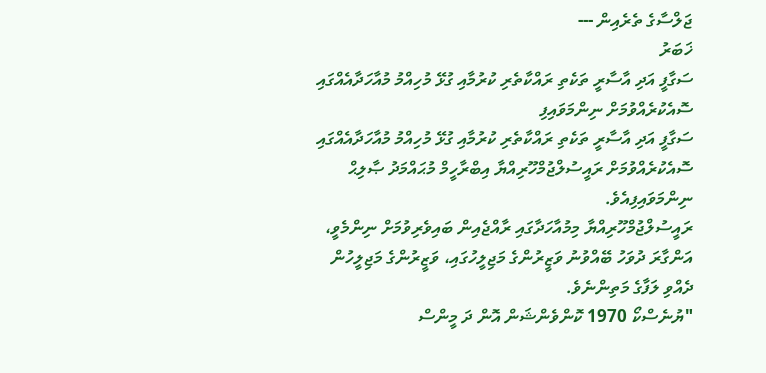ޖަލްސާގެ ތެރެއިން ---
ޚަބަރު
ސަގާފީ އަދި އާސާރީ ތަކެތި ރައްކާތެރި ކުރުމާއި ގުޅޭ މުހިއްމު މުއާހަދާއެއްގައި ސޮއެކުރެއްވުމަށް ނިންމަވައިފި
ސަގާފީ އަދި އާސާރީ ތަކެތި ރައްކާތެރި ކުރުމާއި ގުޅޭ މުހިއްމު މުއާހަދާއެއްގައި ސޮއެކުރެއްވުމަށް ރައީސުލްޖުމްހޫރިއްޔާ އިބްރާހީމް މުޙައްމަދު ޞާލިޙް ނިންމަވައިފިއެވެ.
ރައީސުލްޖުމްހޫރިއްޔާ މިމުއާހަދާގައި ރާއްޖެއިން ބައިވެރިވުމަށް ނިންމެވީ، އަންގާރަ ދުވަހު ބޭއްވުނު ވަޒީރުންގެ މަޖިލީހުގައި، ވަޒީރުންގެ މަޖިލީހުން ދެއްވި ލަފާގެ މަތިންނެވެ.
"ޔުނެސްކޯ 1970 ކޮންވެންޝަން އޮން ދަ މީންސް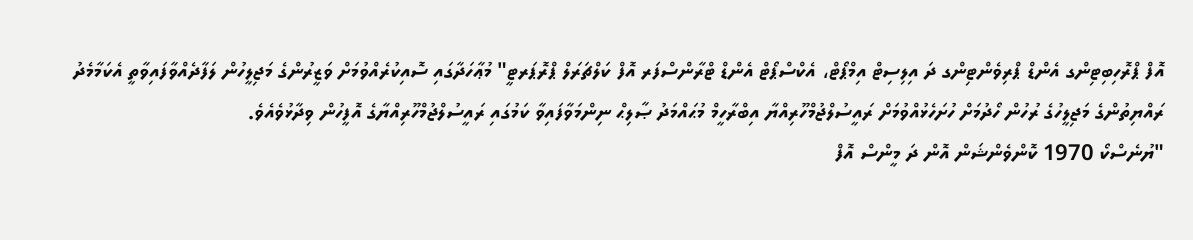އޮފް ޕްރޮހިބިޓިންގ އެންޑް ޕްރިވެންޓިންގ ދަ އިލިސިޓް އިމްޕޯޓް، އެކްސްޕޯޓް އެންޑް ޓްރާންސްފަރ އޮފް ކަލްޗަރަލް ޕްރޮޕަރޓީ" މުޢާހަދާގައި ސޮއިކުރެއްވުމަށް ވަޒީރުންގެ މަޖިލީހުން ލަފާދެއްވާފައިވާތީ އެކަމާމެދު ރައްޔިތުންގެ މަޖިލީހުގެ ރުހުން ހޯދުމަށް ހުށަހެޅުއްވުމަށް ރައީސުލްޖުމްހޫރިއްޔާ އިބްރާހީމް މުޙައްމަދު ޞާލިޙް ނިންމަވާފައިވާ ކަމުގައި ރައީސުލްޖުމްހޫރިއްޔާގެ އޮފީހުން ވިދާޅުވެއެވެ.
"ޔުނެސްކޯ 1970 ކޮންވެންޝަން އޮން ދަ މީންސް އޮފް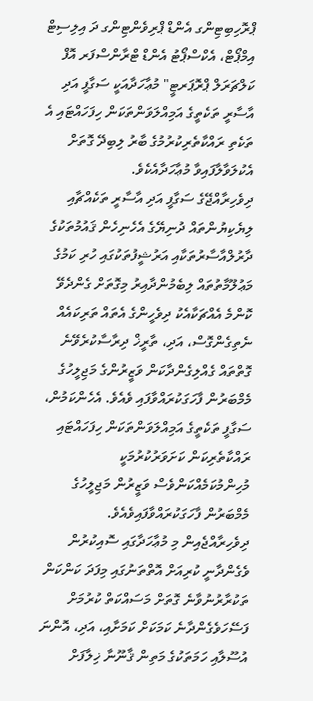ޕްރޮހިބިޓިންގ އެންޑް ޕްރިވެންޓިންގ ދަ އިލިސިޓް އިމްޕޯޓް، އެކްސްޕޯޓު އެންޑް ޓްރާންސްފަރ އޮފް ކަލްޗަރަލް ޕްރޮޕަރޓީ" މުޢާހަދާއަކީ ސަގާފީ އަދި އާސާރީ ތަކެތީގެ އަމިއްލަވަންތަކަން ހިފަހައްޓައި އެ ތަކެތި ރައްކާތެރިކުރުމުގެ ބާރު ލިބިދޭ ގޮތަށް އެކުލަވާލާފައިވާ މުޢާހަދާއެކެވެ.
ދިވެހިރާއްޖޭގެ ސަގާފީ އަދި އާސާރީ ތަކެއްޗާއި ލިޔެކިޔުންތައް ދުނިޔޭގެ އެހެނިހެން ޤައުމުތަކުގެ ދާރުލްއާސާރުތަކާއި އަރުޝީފުތަކުގައި ހުރި ކަމުގެ މަޢުލޫމާތުތައް ލިބެމުންދާއިރު މިގޮތަށް ގެންދެވޭ ކޮންމެ އެއްޗަކާއެކު ދިވެހީންގެ އެތައް ތަރިކައެއް ނެތިގެންގޮސް، އަދި، ތާރީޚް ދިރާސާކުރެވޭނެ ގޮތްތައް ގެއްލިގެންދާކަން ވަޒީރުންގެ މަޖިލީހުގެ މެމްބަރުން ފާހަގަކުރައްވާފައި ވެއެވެ. އެހެންކަމުން، ސަގާފީ ތަކެތީގެ އަމިއްލަވަންތަކަން ހިފަހައްޓައި ރައްކާތެރިކަން ކަށަވަރުކުރުމަކީ މުހިންމުކަމެއްކަންވެސް ވަޒީރުން މަޖިލީހުގެ މެމްބަރުން ފާހަގަކުރައްވާފައިވެއެވެ.
ދިވެހިރާއްޖެއިން މި މުޢާހަދާގައި ސޮއިކުރުން ވެގެންދާނީ ކުރިއަށް އޮތްތަނުގައި މިފަދަ ކަންކަން ތަކުރާރުނުވާނެ ގޮތަށް މަސައްކަތް ކުރުމަށް ފަސޭހަވެގެންދާނެ ކަމަކަށް ކަމަށާއި، އަދި، އޮންނަ އުސޫލާއި ހަމަތަކުގެ މަތިން ޤާނޫނާ ޚިލާފަށް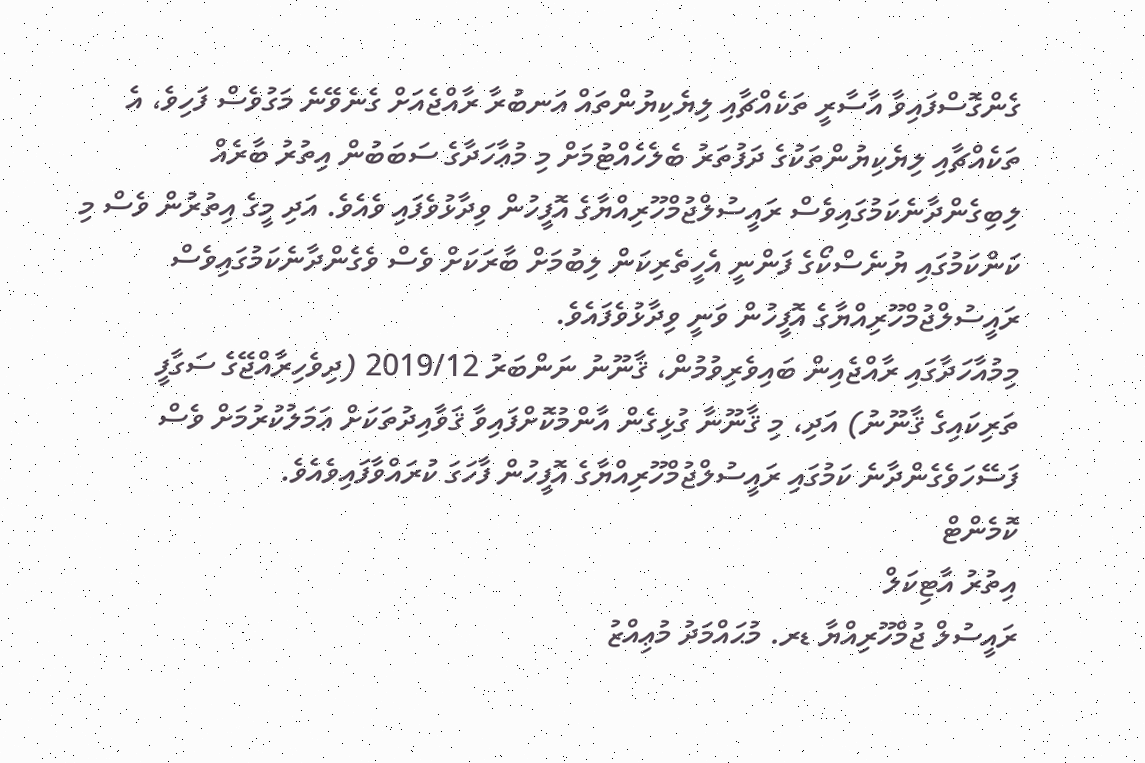ގެންގޮސްފައިވާ އާސާރީ ތަކެއްޗާއި ލިޔެކިޔުންތައް އަނބުރާ ރާއްޖެއަށް ގެނެވޭނެ މަގުވެސް ފަހިވެ، އެ ތަކެއްޗާއި ލިޔެކިޔުންތަކުގެ ދަފުތަރު ބެލެހެއްޓުމަށް މި މުޢާހަދާގެ ސަބަބުން އިތުރު ބާރެއް ލިބިގެންދާނެކަމުގައިވެސް ރައީސުލްޖުމްހޫރިއްޔާގެ އޮފީހުން ވިދާޅުވެފައި ވެއެވެ. އަދި މީގެ އިތުރުން ވެސް މި ކަންކަމުގައި ޔުނެސްކޯގެ ފަންނީ އެހީތެރިކަން ލިބުމަށް ބާރަކަށް ވެސް ވެގެންދާނެކަމުގައިވެސް ރައީސުލްޖުމްހޫރިއްޔާގެ އޮފީހުން ވަނީ ވިދާޅުވެފައެވެ.
މިމުއާހަދާގައި ރާއްޖެއިން ބައިވެރިވުމުން، ޤާނޫނު ނަންބަރު 2019/12 (ދިވެހިރާއްޖޭގެ ސަގާފީ ތަރިކައިގެ ޤާނޫނު) އަދި، މި ޤާނޫނާ ގުޅިގެން އާންމުކޮށްފައިވާ ޤަވާއިދުތަކަށް ޢަމަލުކުރުމަށް ވެސް ފަސޭހަވެގެންދާނެ ކަމުގައި ރައީސުލްޖުމްހޫރިއްޔާގެ އޮފީހުން ފާހަގަ ކުރައްވާފައިވެއެވެ.
ކޮމެންޓް
އިތުރު އާޓިކަލް
ރައީސުލް ޖުމްހޫރިއްޔާ ޑރ. މުޙައްމަދު މުޢިއްޒު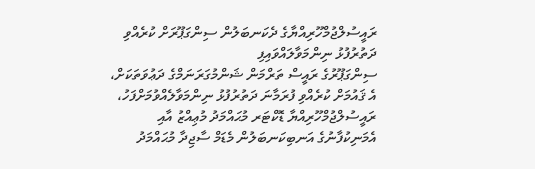ރައީސުލްޖުމްހޫރިއްޔާގެ ދެކަނބަލުން ސިންގަޕޫރަށް ކުރެއްވި ދަތުރުފުޅު ނިންމަވާލައްވައިފި
ސިންގަޕޫރުގެ ރައީސް ތަރްމަން ޝަންމުގަރަނަމްގެ ދަޢުވަތަކަށް، އެ ޤައުމަށް ކުރެއްވި ފުރަމާނަ ދަތުރުފުޅު ނިންމަވާލެއްވުމަށްފަހު، ރައީސުލްޖުމްހޫރިއްޔާ ޑޮކްޓަރ މުޙައްމަދު މުޢިއްޒު އާއި އެމަނިކުފާނުގެ އަނބިކަނބަލުން މެޑަމް ސާޖިދާ މުޙައްމަދު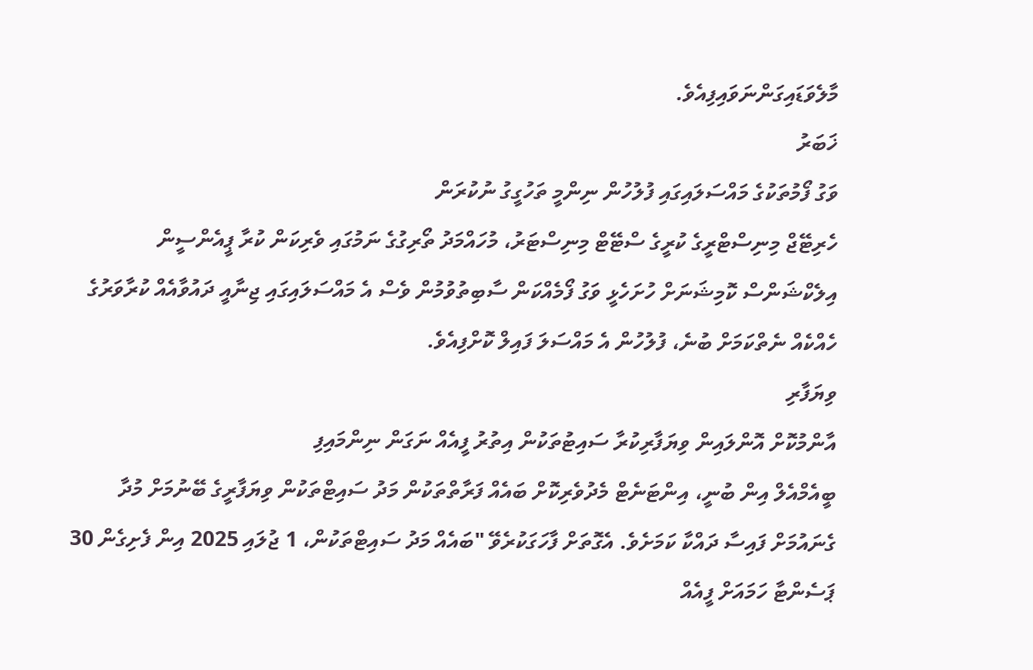މާލެވަޑައިގަންނަވައިފިއެވެ.
ޚަބަރު
ވަގު ފޯމުތަކުގެ މައްސަލައިގައި ފުލުހުން ނިންމީ ތަހުގީގު ނުކުރަން
ހެރިޓޭޖް މިނިސްޓްރީގެ ކުރީގެ ސްޓޭޓް މިނިސްޓަރު، މުހައްމަދު ތޯރިގުގެ ނަމުގައި ވެރިކަން ކުރާ ޕީއެންސީން އިލެކްޝަންސް ކޮމިޝަނަށް ހުށަހެޅީ ވަގު ފޯމެއްކަން ސާބިތުވުމުން ވެސް އެ މައްސަލައިގައި ޖިނާއީ ދައުވާއެއް ކުރާވަރުގެ ހެއްކެއް ނެތްކަމަށް ބުނެ، ފުލުހުން އެ މައްސަލަ ފައިލް ކޮށްފިއެވެ.
ވިޔަފާރި
އާންމުކޮށް އޮންލައިން ވިޔަފާރިކުރާ ސައިޓުތަކުން އިތުރު ފީއެއް ނަގަން ނިންމައިފި
ބީއެމްއެލް އިން ބުނީ، އިންޓަނެޓް މެދުވެރިކޮށް ބައެއް ފަރާތްތަކުން މަދު ސައިޓްތަކުން ވިޔަފާރީގެ ބޭނުމަށް މުދާ ގެނައުމަށް ފައިސާ ދައްކާ ކަމަށެވެ. އެގޮތަށް ފާހަގަކުރެވޭ "ބައެއް މަދު ސައިޓްތަކުން، 1 ޖުލައި 2025 އިން ފެށިގެން 30 ޕަސެންޓާ ހަމައަށް ފީއެއް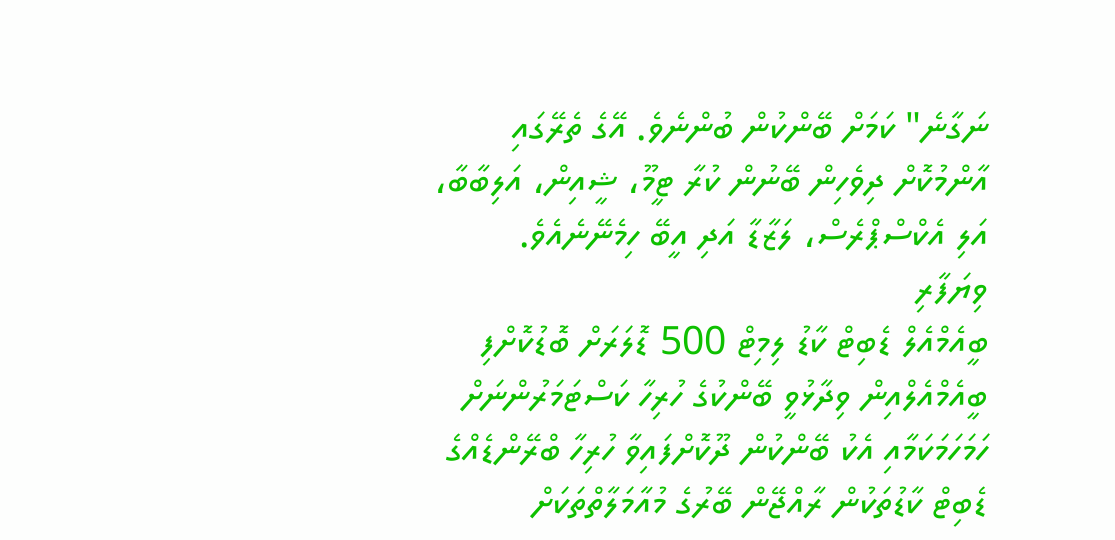ނަގާނެ" ކަމަށް ބޭންކުން ބުންނެވެ. އޭގެ ތެރޭގައި އާންމުކޮށް ދިވެހިން ބޭނުން ކުރާ ޓީމޫ، ޝީއިން، އަލިބާބާ، އަލި އެކްސްޕްރެސް، ލަޒާޑާ އަދި އީބޭ ހިމެނޭނެއެވެ.
ވިޔަފާރި
ބީއެމްއެލް ޑެބިޓް ކާޑު ލިމިޓް 500 ޑޮލަރަށް ބޮޑުކޮށްފި
ބީއެމްއެލްއިން ވިދާޅުވީ ބޭންކުގެ ހުރިހާ ކަސްޓަމަރުންނަށް ހަމަހަމަކަމާއި އެކު ބޭންކުން ދޫކޮށްފައިވާ ހުރިހާ ބްރޭންޑެއްގެ ޑެބިޓް ކާޑުތަކުން ރާއްޖޭން ބޭރުގެ މުއާމަލާތްތަކަށް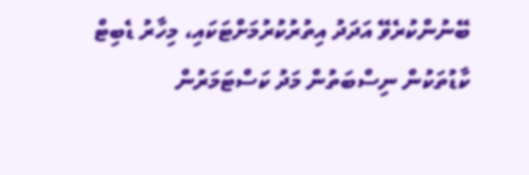ބޭނުންކުރެވޭ އަދަދު އިތުރުކުރުމަށްޓަކައި، މިހާރު ޑެބިޓް ކާޑުތަކުން ނިސްބަތުން މަދު ކަސްޓަމަރުން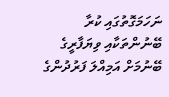ނަހަމަގޮތުގައި ކުރާ ބޭނުންތަކާއި ވިޔަފާރީގެ ބޭނުމަށް އަމިއްލަ ފަރުދުންގެ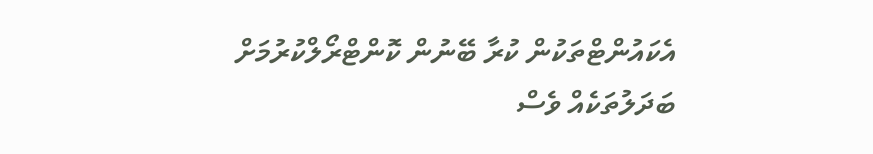އެކައުންޓްތަކުން ކުރާ ބޭނުން ކޮންޓްރޯލްކުރުމަށް ބަދަލުތަކެއް ވެސް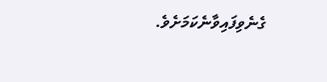ގެނެވިފައިވާނެކަމަށެވެ.